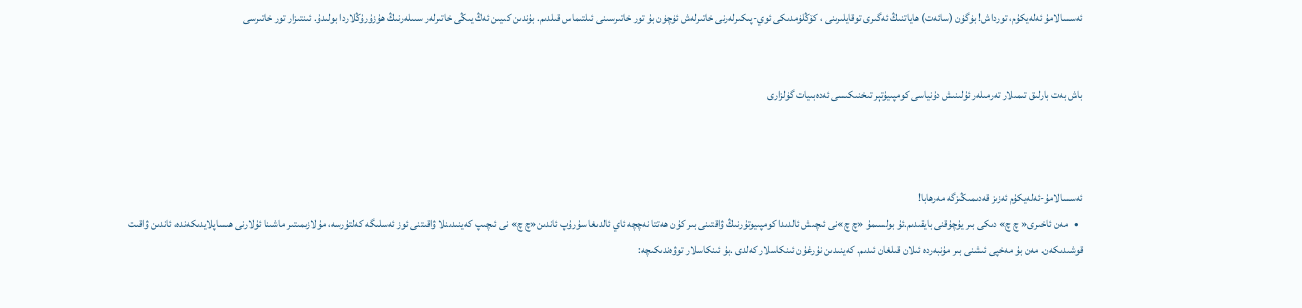ئەسسالامۇ ئەلەيكۇم، تورداش! بۈگۈن (سائەت) ھاياتنىڭ ئەگىرى توقايلىرىنى ، كۆڭلۈمدىكى ئوي-پىكىرلەرنى خاتىرلەش ئۈچۈن بۇ تور خاتىرسىنى ئىلتىماس قىلدىم. بۇندىن كىيىن ئەڭ يىڭى خاتىرلەر سىىلەرنىڭ ھۇزۇرۇڭلاردا بولىدۇ. ئىنتىزار تور خاتىرسى


باش بەت بارلىق تىمىلار تەرمىلەر ئۇلىنىش دۇنياسى كومپىيۇتېر تىخنىكىسى ئەدەبىيات گۈلزارى



ئەسسالامۇ-ئەلەيكۇم ئەزىز قەدىمىڭىزگە مەرھابا!
  •   مەن ئاخىرى« چ چ» دىكى بىر يۇچۇقنى بايقىدىم.ئۇ بولسىمۇ «چ چ»نى ئىچىش ئالدىدا كومپىيوتۇرنىڭ ۋاقتىنى بىر كۇن ھەتتا نەچچە ئاي ئالدىغا سۇرۇپ ئاندىن«چ چ» نى ئىچىپ كەينىدىنلا ۋاقىتنى ئوز ئەسلىگە كەلتۇرسە، مۇلازىمىتىر ماشىنا ئۇلارنى ھىساپلايدىكەندە، ئاندىن ۋاقىت قوشىدىكەن. مەن بۇ مەخپى ئىشنى بىر مۇنبەردە ئىلان قىلغان ئىدىم. كەينىدىن نۇرغۇن ئىنكاسلار كەلدى .بۇ ئىنكاسلار توۋەندىكىچە: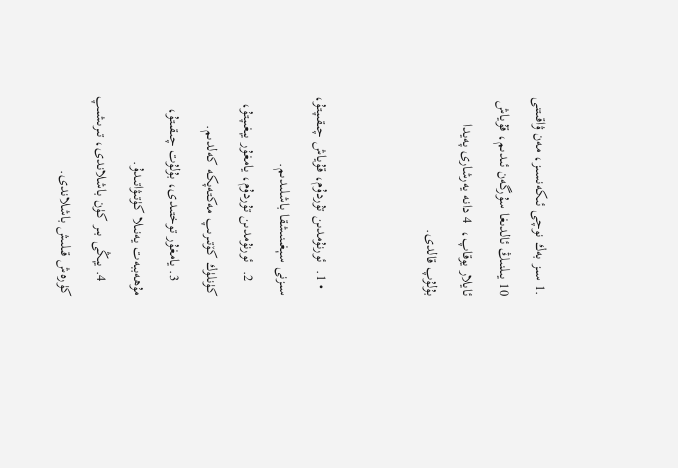.1 سىز بەك نوچى ئىكەنسىز، مەن ۋاقىتنى 10 يىلنىڭ ئالدىغا سۇرگەن ئىدىم، قۇياش ئايلار يوقاپ،  4 دانە يەرشارى پەيدا بۇلۇپ قالدى.


  • 1.  ئورنۇمدىن تۇردۇم، قۇياش چىقىپتۇ، سىزنى سېغىنىشقا باشلىدىم.
    2.  ئورنۇمدىن تۇردۇم، يامغۇر يېغىپتۇ، كۈنلۈك كۆتىرىپ مەكتەپكە كەلدىم.
    3. يامغۇر توختىدى، بۇلۇت چىقىتۇ، مۇھەببەت يەنىلا كۈتىۋاتىدۇ.
    4. يېڭى بىر كۈن باشلاندى، تىرىشىپ كۈرەش قىلىش باشلاندى.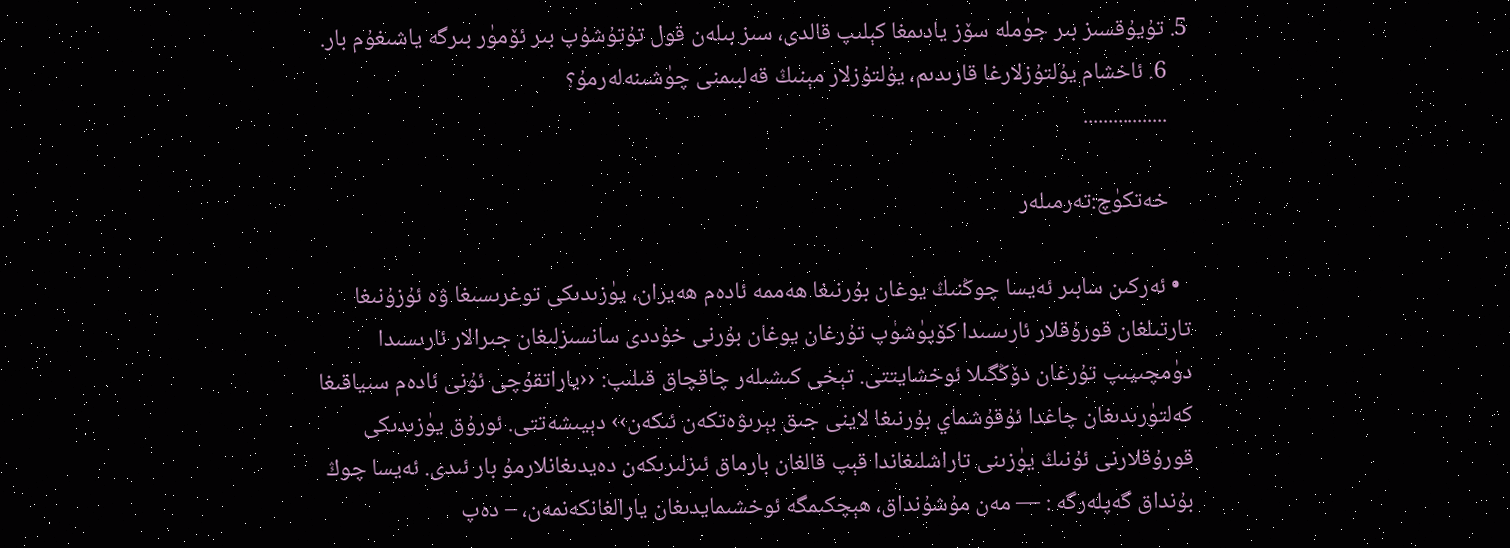5. تۇيۇقسىز بىر جۈملە سۆز يادىمغا كېلىپ قالدى، سىز بىلەن قول تۇتۇشۇپ بىر ئۆمۈر بىرگە ياشىغۇم بار.
    6. ئاخشام يۇلتۇزلارغا قارىدىم، يۇلتۇزلار مېنىڭ قەلبىمنى چۈشىنەلەرمۇ؟
    .................

    خەتكۈچ:تەرمىلەر

  • ئەركىن سابىر ئەيسا چوڭنىڭ يوغان بۇرنىغا ھەممە ئادەم ھەيران، يۈزىدىكى توغرىسىغا ۋە ئۇزۇنىغا تارتىلغان قورۇقلار ئارىسىدا كۆپۈشۈپ تۇرغان يوغان بۇرنى خۇددى سانسىزلىغان جىرالار ئارىسىدا دۈمچىيىپ تۇرغان دۆڭگىلا ئوخشايتتى. تېخى كىشىلەر چاقچاق قىلىپ: ‹‹ياراتقۇچى ئۇنى ئادەم سىياقىغا كەلتۈرىدىغان چاغدا ئۇقۇشماي بۇرنىغا لاينى جىق بېرىۋەتكەن ئىكەن›› دېيىشەتتى. ئورۇق يۈزىدىكى قورۇقلارنى ئۇنىڭ يۈزىنى تاراشلىغاندا قېپ قالغان بارماق ئىزلىرىكەن دەيدىغانلارمۇ بار ئىدى. ئەيسا چوڭ بۇنداق گەپلەرگە : — مەن مۇشۇنداق، ھېچكىمگە ئوخشىمايدىغان يارالغانكەنمەن، – دەپ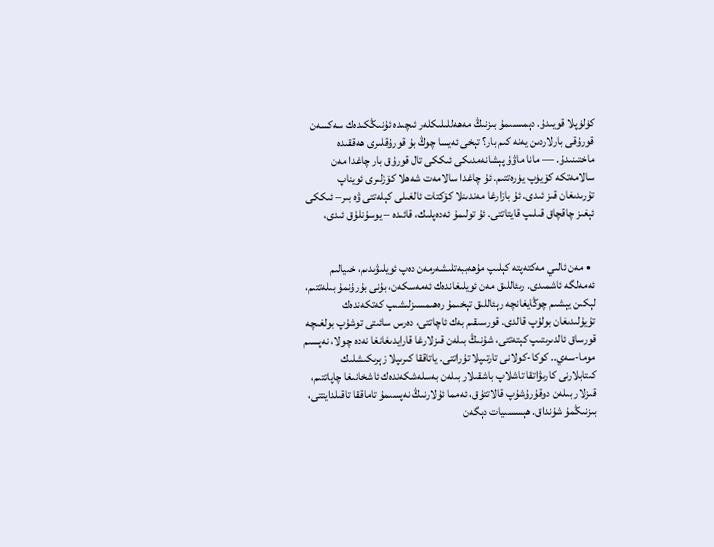كۈلۈپلا قويىدۇ. دېمىسىمۇ بىزنىڭ مەھەللىلىكلەر ئىچىدە ئۇنىڭكىدەك سەكسەن قورۇقى بارلاردىن يەنە كىم بار؟ تېخى ئەيسا چوڭ بۇ قورۇقلىرى ھەققىدە ماختىنىدۇ. — مانا ماۋۇ پېشانەمدىكى ئىككى تال قورۇق بار چاغدا مەن سالامەتكە كۆيۈپ يۈرەتتىم. ئۇ چاغدا سالامەت شەھلا كۆزلىرى ئويناپ تۇرىدىغان قىز ئىدى. ئۇ بازارغا مەندىنلا كۆكتات ئالغىلى كېلەتتى ۋە بىر– ئىككى ئېغىز چاقچاق قىلىپ قايتاتتى. ئۇ تولىمۇ ئەدەپلىك، قائىدە – يوسۇنلۇق ئىدى،


  • مەن ئالىي مەكتەپتە كېلىپ مۇھەببەتلىشەرمەن دەپ ئويلىۋىدىم، خىيالىم ئەمەلگە ئاشمىدى. رىئاللىق مەن ئويلىغاندەك ئەمەسكەن، بۇنى بۇرۇنمۇ بىلەتتىم، لېكىن يېشىم چوڭايغانچە رېئاللىق تېخىمۇ رەھىمسىزلىشىپ كەتكەندەك تۇيۇلىدىغان بولۇپ قالدى. قورسىقىم بەك ئاچاتتى، دەرس سائىتى توشۇپ بولغىچە قورساق ئالدىرىتىپ كېتەتتى، شۇنىڭ بىلەن قىزلارغا قارايدىغانغا نەدە چولا، نەپسىم موما-سەي.. كوكا-كولانى تارتىپلا تۇراتتى. ياتاققا كىرىپلا زېرىكىشلىك كىتابلارنى كارىۋاتقا تاشلاپ باشقىلار بىلەن بەسلەشكەندەك ئاشخانىغا چاپاتتىم، قىزلار بىلەن دوقۇرۇشۇپ قالاتتۇق، ئەمما ئۇلارنىڭ نەپسىمۇ تاماققا تاقىلدايتتى، بىزنىڭمۇ شۇنداق. ھېسسىيات دېگەن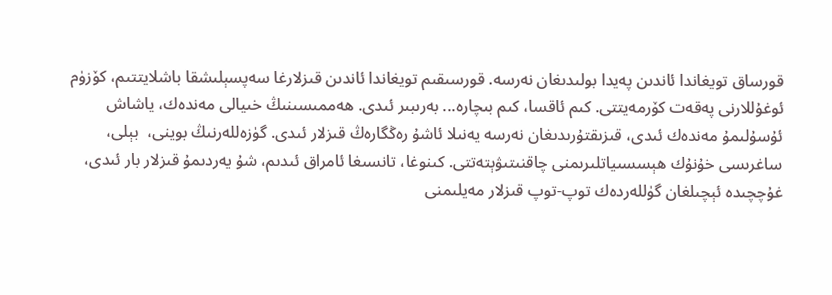قورساق تويغاندا ئاندىن پەيدا بولىدىغان نەرسە. قورسىقىم تويغاندا ئاندىن قىزلارغا سەپسېلىشقا باشلايتتىم، كۆزۈم ئوغۇللارنى پەقەت كۆرمەيتتى. كىم ئاقسا، كىم بىچارە... بەرىبىر ئىدى. ھەممىسىنىڭ خىيالى مەندەك، ياشاش ئۇسۇلىمۇ مەندەك ئىدى، قىزىقتۇرىدىغان نەرسە يەنىلا ئاشۇ رەڭگارەڭ قىزلار ئىدى. گۈزەللەرنىڭ بوينى،  بېلى، ساغرىسى خۇنۇك ھېسسىياتلىرىمنى چاقنىتىۋېتەتتى. كىنوغا، تانسىغا ئامراق ئىدىم، شۇ يەردىمۇ قىزلار بار ئىدى، غۇچچىدە ئېچىلغان گۈللەردەك توپ-توپ قىزلار مەيلىمنى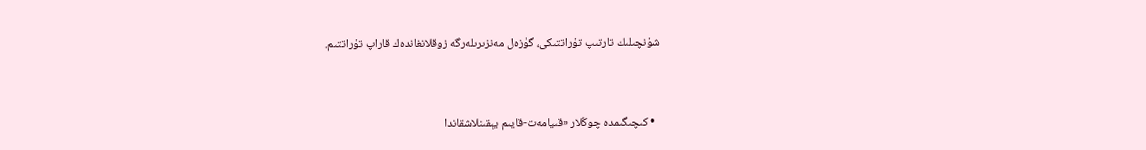شۇنچىلىك تارتىپ تۇراتتىكى، گۈزەل مەنزىرىلەرگە زوقلانغاندەك قاراپ تۇراتتىم.


  • كىچىگىمدە چوڭلار «قىيامەت-قايىم يېقىنلاشقاندا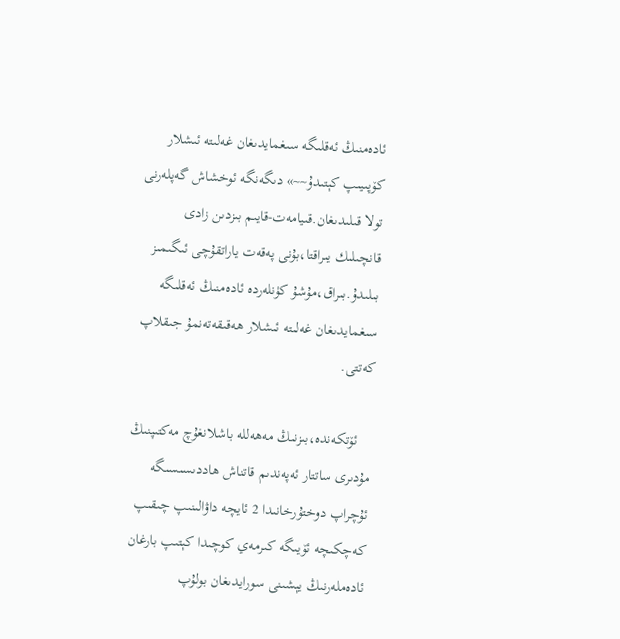ئادەمنىڭ ئەقلىگە سىغمايدىغان غەلىتە ئىشلار كۆپىيىپ كېتىدۇ~~» دىگەنگە ئوخشاش گەپلەرنى تولا قىلىدىغان.قىيامەت-قايىم بىزدىن زادى قانچىلىك يىراقتا،بۇنى پەقەت ياراتقۇچى ئىگىمىز بىلىدۇ.بىراق،مۇشۇ كۈنلەردە ئادەمنىڭ ئەقلىگە سىغمايدىغان غەلىتە ئىشلار ھەقىقەتەنمۇ جىقلاپ كەتتى.

    ئۆتكەندە،بىزنىڭ مەھەللە باشلانغۇچ مەكتىپنىڭ مۇدىرى ساتتار ئەپەندىم قاتناش ھاددىسىسىگە ئۇچراپ دوختۇرخانىدا 2 ئايچە داۋالىنىپ چىقىپ كەچكىچە ئۆيىگە كىرمەي كوچىدا كېتىپ بارغان ئادەملەرنىڭ يېشىنى سورايدىغان بولۇپ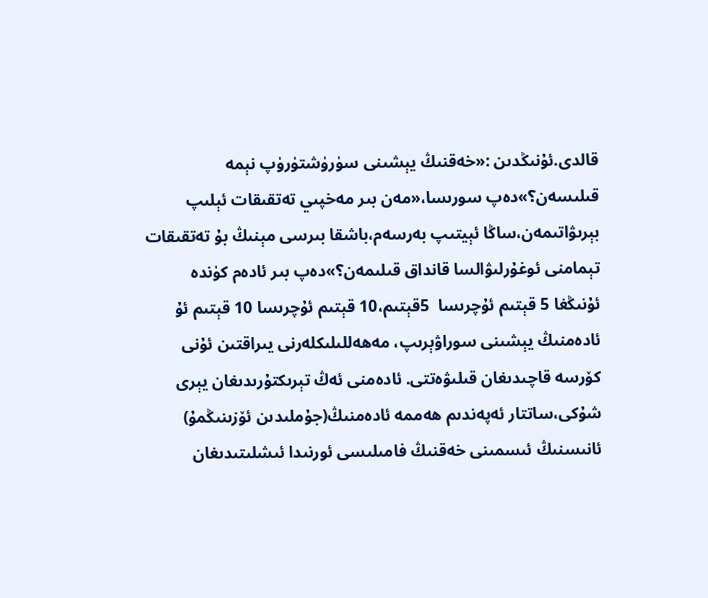قالدى.ئۇنىڭدىن :«خەقنىڭ يېشىنى سۈرۈشتۈرۈپ نېمە قىلىسەن؟»دەپ سورىسا،«مەن بىر مەخپىي تەتقىقات ئېلىپ بېرىۋاتىمەن،ساڭا ئېيتىپ بەرسەم،باشقا بىرسى مېنىڭ بۇ تەتقىقات تېمامنى ئوغۇرلىۋالسا قانداق قىلىمەن؟»دەپ بىر ئادەم كۈندە ئۇنىڭغا 5 قېتىم ئۇچرىسا  5قېتىم،10 قېتىم ئۇچرىسا 10 قېتىم ئۇ ئادەمنىڭ يېشىنى سوراۋېرىپ، مەھەللىلىكلەرنى يىراقتىن ئۇنى كۆرسە قاچىدىغان قىلىۋەتتى. ئادەمنى ئەڭ تېرىكتۇرىدىغان يېرى شۇكى،ساتتار ئەپەندىم ھەممە ئادەمنىڭ(جۇملىدىن ئۆزىنىڭمۇ) ئانىسنىڭ ئىسمىنى خەقنىڭ فامىلىسى ئورنىدا ئىشلىتىدىغان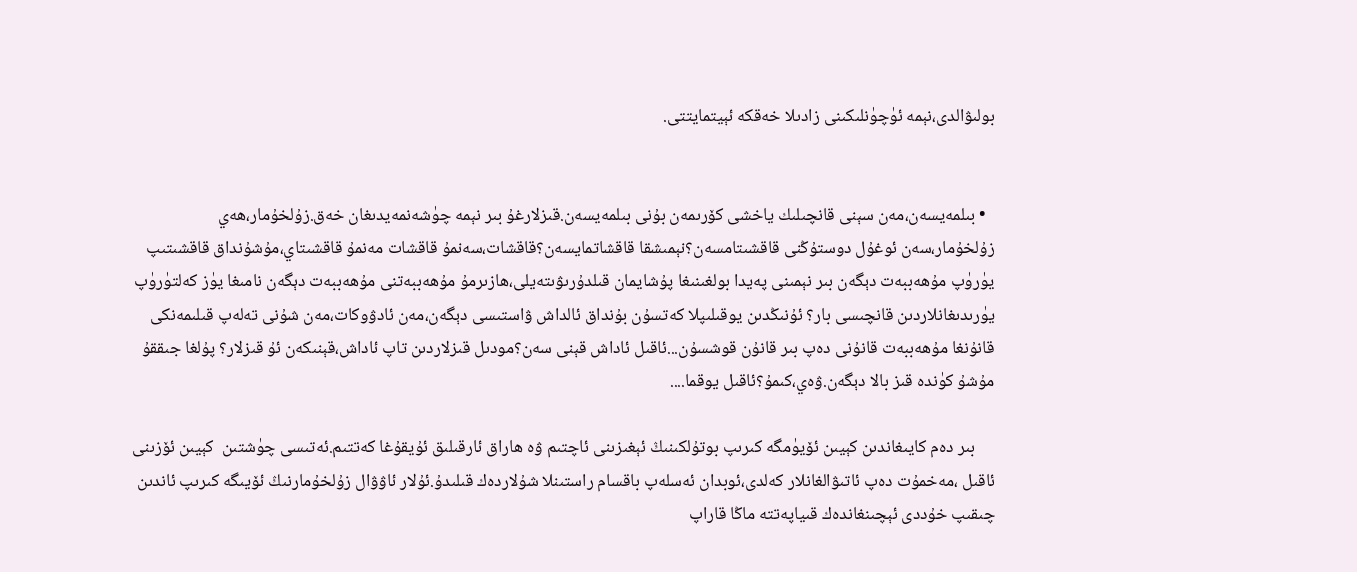بولىۋالدى،نېمە ئۈچۈنلىكىنى زادىلا خەقكە ئېيتمايتتى.


  • بىلمەيسەن،مەن سېنى قانچىلىك ياخشى كۆرىمەن بۇنى بىلمەيسەن.قىزلارغۇ بىر نېمە چۈشەنمەيدىغان خەق.زۇلخۇمار،ھەي زۇلخۇمار،سەن ئوغۇل دوستۇڭنى قاقشىتامسەن؟نېمىشقا قاقشاتمايسەن؟قاقشات،سەنمۇ قاقشات مەنمۇ قاقشىتاي،مۇشۇنداق قاقشىتىپ يۈرۈپ مۇھەببەت دېگەن بىر نېمىنى پەيدا بولغىنىغا پۇشايمان قىلدۇرىۋىتەيلى،ھازىرمۇ مۇھەببەتنى مۇھەببەت دېگەن نامىغا يۈز كەلتۈرۈپ يۈرىدىغانلاردىن قانچىسى بار؟ ئۇنىڭدىن يوقىلىپلا كەتسۇن بۇنداق ئالداش ۋاستىسى دېگەن،مەن ئادۋوكات،مەن شۇنى تەلەپ قىلىمەنكى قانۇنغا مۇھەببەت قانۇنى دەپ بىر قانۇن قوشسۇن...ئاقىل ئاداش قېنى سەن؟مودىل قىزلاردىن تاپ ئاداش،قېنىكەن ئۇ قىزلار؟ پۇلغا جىققۇ مۇشۇ كۈندە قىز بالا دېگەن.ۋەي،كىمۇ؟ئاقىل يوقما....

     بىر دەم كايىغاندىن كېيىن ئۆيۈمگە كىرىپ بوتۇلكىنىڭ ئېغىزىنى ئاچتىم ۋە ھاراق ئارقىلىق ئۇيقۇغا كەتتىم.ئەتىسى چۈشتىن  كېيىن ئۆزىنى ئاقىل ،مەخمۇت دەپ ئاتىۋالغانلار كەلدى،ئوبدان ئەسلەپ باقسام راستىنلا شۇلاردەك قىلىدۇ.ئۇلار ئاۋۋال زۇلخۇمارنىڭ ئۆيىگە كىرىپ ئاندىن چىقىپ خۇددى ئېچىنغاندەك قىياپەتتە ماڭا قاراپ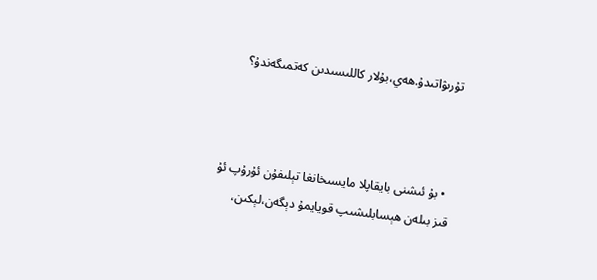تۇرىۋاتىدۇ.ھەي،بۇلار كاللىسىدىن كەتمىگەندۇ؟



  • بۇ ئىشنى بايقاپلا مايسىخانغا تېلىفۇن ئۇرۇپ ئۇ قىز بىلەن ھېسابلىشىپ قويايمۇ دېگەن،لېكىن،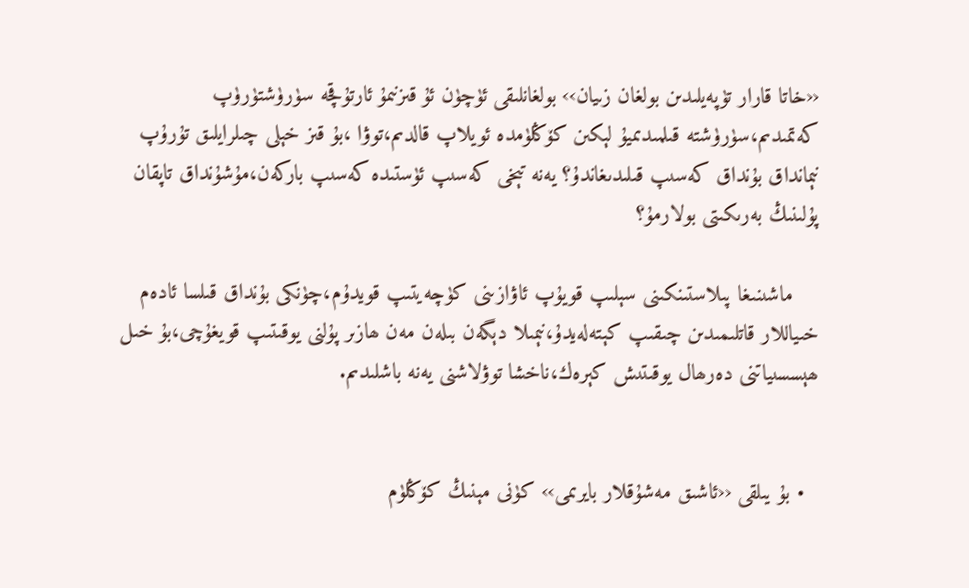‹‹خاتا قارار تۈپەيلىدىن بولغان زىيان›› بولغانلىقى ئۈچۈن ئۇ قىزنىمۇ ئارتۇقچە سۈرۈشتۈرۈپ كەتمىدىم،سۈرۈشتە قىلمىدىميۇ لېكىن كۆڭلۈمدە ئويلاپ قالدىم،توۋا ،بۇ قىز خېلى چىلرايلىق تۇرۇپ نېمانداق بۇنداق كەسىپ قىلىدىغاندۇ؟ يەنە تېخى كەسىپ ئۈستىدە كەسىپ باركەن،مۇشۇنداق تاپقان پۇلىنىڭ بەرىكىتى بولارمۇ؟

    ماشىنىغا پىلاستىنكىنى سېلىپ قويۇپ ئاۋازىنى كۈچەيتىپ قويدۇم،چۈنكى بۇنداق قىلسا ئادەم خىياللار قاتلىمىدىن چىقىپ كېتەلەيدۇ،نېمىلا دېگەن بىلەن مەن ھازىر پۇلنى يوقىتىپ قويغۇچى،بۇ خىل ھېسسىياتنى دەرھال يوقىتىش كېرەك،ناخشا توۋلاشنى يەنە باشلىدىم.


  • بۇ يىلقى ‹‹ئاشىق مەشۇقلار بايرىمى›› كۈنى مېنىڭ كۆڭلۈم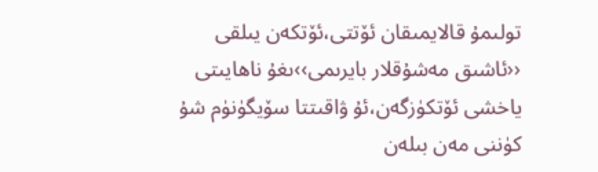تولىمۇ قالايمىقان ئۆتتى،ئۆتكەن يىلقى ‹‹ئاشىق مەشۇقلار بايرىمى››ىغۇ ناھايىتى ياخشى ئۆتكۈزگەن،ئۇ ۋاقىتتا سۆيگۈنۈم شۇ كۈننى مەن بىلەن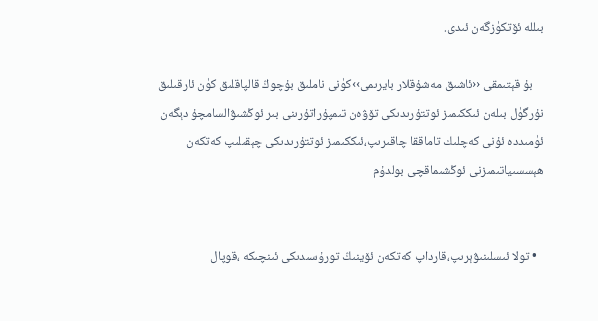بىللە ئۆتكۈزگەن ئىدى.

    بۇ قېتىمقى ‹‹ئاشىق مەشۇقلار بايرىمى››كۈنى ناملىق بۇچوڭ قالپاقلىق كۈن ئارقىلىق نۇرگۈل بىلەن ئىككىمىز ئوتتۇرىدىكى تۆۋەن تىمپۇراتۇرىنى بىر ئوڭشىۋالسامچۇ دېگەن ئۈمىددە ئۇنى كەچلىك تاماققا چاقىرىپ،ئىككىمىز ئوتتۇرىدىكى چېقىلىپ كەتكەن ھېسسىياتىمىزنى ئوڭشىماقچى بولدۇم


  • تولا ئىسلىنىۋېرىپ،قارداپ كەتكەن ئۆينىڭ تورۇسىدىكى ئىنچىكە ،قوپال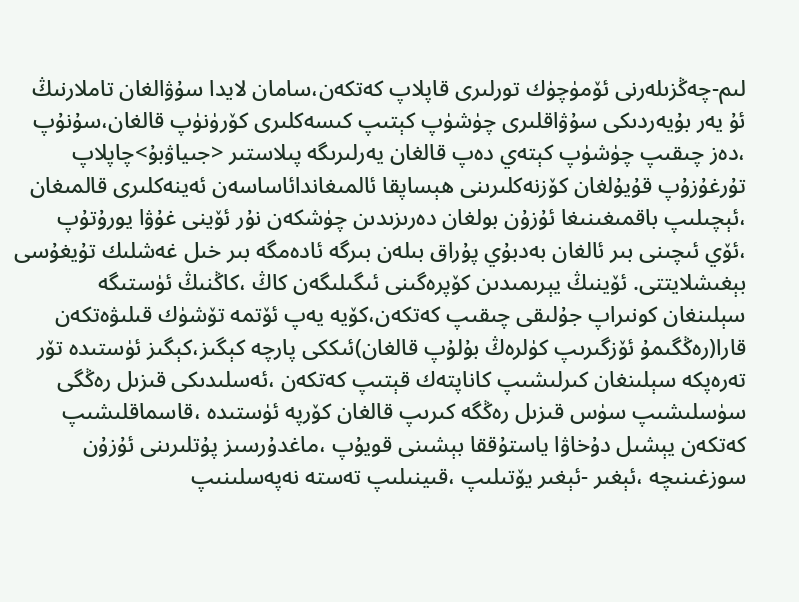لىم-چەڭزىلەرنى ئۆمۈچۈك تورلىرى قاپلاپ كەتكەن،سامان لايدا سۇۋالغان تاملارنىڭ ئۇ يەر بۇيەردىكى سۇۋاقلىرى چۈشۈپ كېتىپ كىسەكلىرى كۆرۈنۈپ قالغان،سۇنۇپ ،دەز چىقىپ چۈشۈپ كېتەي دەپ قالغان يەرلىرىگە پىلاستىر <جىياۋبۇ>چاپلاپ تۇرغۇزۇپ قۇيۇلغان كۆزنەكلىرىنى ھېساپقا ئالمىغاندائاساسەن ئەينەكلىرى قالمىغان ،ئېچىلىپ باقمىغىنىغا ئۇزۇن بولغان دەرىزىدىن چۈشكەن نۇر ئۆينى غۇۋا يورۇتۇپ ،ئۆي ئىچىنى بىر ئالغان بەدبۇي پۇراق بىلەن بىرگە ئادەمگە بىر خىل غەشلىك تۇيغۇسى بېغىشلايتتى. ئۆينىڭ يېرىمىدىن كۆپرەگىنى ئىگىلىگەن كاڭ ،كاڭنىڭ ئۈستىگە سېلىنغان كونىراپ جۇلىقى چىقىپ كەتكەن،كۆيە يەپ ئۆتمە تۆشۈك قىلىۋەتكەن قارا(رەڭگىمۇ ئۆزگىرىپ كۈلرەڭ بۇلۇپ قالغان)ئىككى پارچە كېگىز،كېگىز ئۈستىدە تۆر تەرەپكە سېلىنغان كىرلىشىپ كاناپتەك قېتىپ كەتكەن ،ئەسلىدىكى قىزىل رەڭگى سۈسلىشىپ سۈس قىزىل رەڭگە كىرىپ قالغان كۆرپە ئۈستىدە ،قاسماقلىشىپ كەتكەن يېشىل دۇخاۋا ياستۇققا بېشىنى قويۇپ ،ماغدۇرسىز پۇتلىرىنى ئۇزۇن سوزغىنىچە ،ئېغىر -ئېغىر يۆتىلىپ ،قىينىلىپ تەستە نەپەسلىنىپ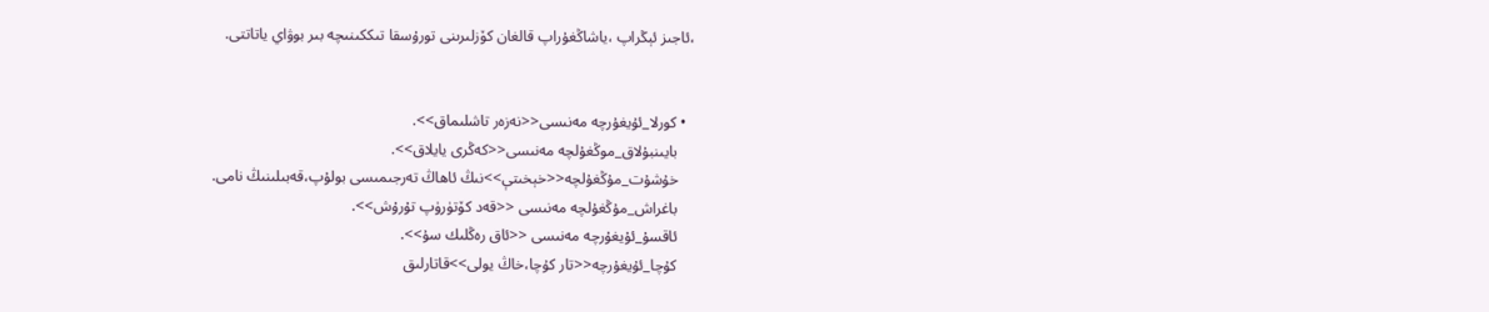،ئاجىز ئېڭراپ ،ياشاڭغۇراپ قالغان كۆزلىرىنى تورۇسقا تىككىنىچە بىر بوۋاي ياتاتتى.


  • كورلا_ئۇيغۇرچە مەنىسى<<نەزەر تاشلىماق>>.
    بايىنبۇلاق_موڭغۇلچە مەنىسى<<كەڭرى يايلاق>>.
    خۇشۇت_مۇڭغۇلچە<<خېخىتې>>نىڭ ئاھاڭ تەرجىمىسى بولۇپ،قەبىلىنىڭ نامى.
    باغراش_مۇڭغۇلچە مەنىسى <<قەد كۆتۈرۈپ تۇرۇش>>.
    ئاقسۇ_ئۇيغۇرچە مەنىسى <<ئاق رەڭلىك سۇ>>.
    كۇچا_ئۇيغۇرچە<<تار كۇچا،خاڭ يولى>>قاتارلىق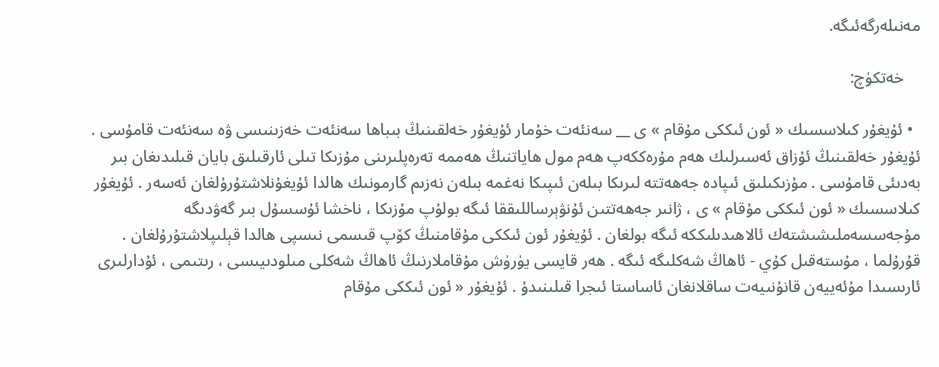مەنىلەرگەئىگە.

    خەتكۈچ:

  • ئۇيغۇر كىلاسسىك « ئون ئىككى مۇقام » ى __ سەنئەت خۇمار ئۇيغۇر خەلقىنىڭ بىباھا سەنئەت خەزىنىسى ۋە سەنئەت قامۇسى . ئۇيغۇر خەلقىنىڭ ئۇزاق ئەسىرلىك ھەم مۇرەككەپ ھەم مول ھاياتنىڭ ھەممە تەرەپلىرىنى مۇزىكا تىلى ئارقىلىق بايان قىلىدىغان بىر بەدىئى قامۇسى . مۇزىكىلىق ئىپادە جەھەتتە لىرىكا بىلەن ئىپىكا نەغمە بىلەن نەزىم گارمونىك ھالدا ئۇيغۇنلاشتۇرۇلغان ئەسەر . ئۇيغۇر كىلاسسىك « ئون ئىككى مۇقام » ى ، ژانىر جەھەتتىن ئۇنۋېرساللىققا ئىگە بولۇپ مۇزىكا ، ناخشا ئۇسسۇل بىر گەۋدىگە مۇجەسسەملىشىشتەك ئالاھىدىلىككە ئىگە بولغان . ئۇيغۇر ئون ئىككى مۇقامنىڭ كۆپ قىسمى نىسپى ھالدا قېلىپلاشتۇرۇلغان . قۇرۇلما ، مۇستەقىل كۇي - ئاھاڭ شەكلىگە ئىگە . ھەر قايسى يۈرۈش مۇقاملارنىڭ ئاھاڭ شەكلى مىلودىيىسى ، رىتىمى ، ئۇدارلىرى ئارىسىدا مۇئەييەن قانۇنىيەت ساقلانغان ئاساستا ئىجرا قىلىنىدۇ . ئۇيغۇر « ئون ئىككى مۇقام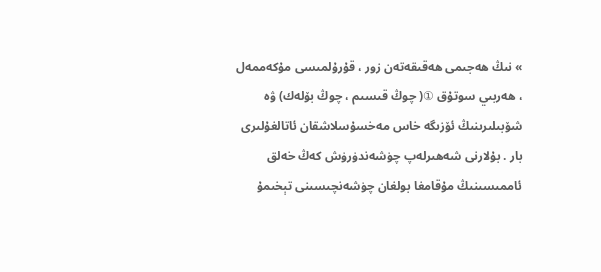» نىڭ ھەجىمى ھەقىقەتەن زور ، قۇرۇلمىسى مۇكەممەل ، ھەربىي سوتۇق ①( چوڭ قىسىم ، چوڭ بۆلەك) ۋە شۆبىلىرىنىڭ ئۆزىگە خاس مەخسۇسلاشقان ئاتالغۇلىرى بار . بۇلارنى شەھىرلەپ چۈشەندۈرۈش كەڭ خەلق ئاممىسىنىڭ مۇقامغا بولغان چۈشەنچىسىنى تېخىمۇ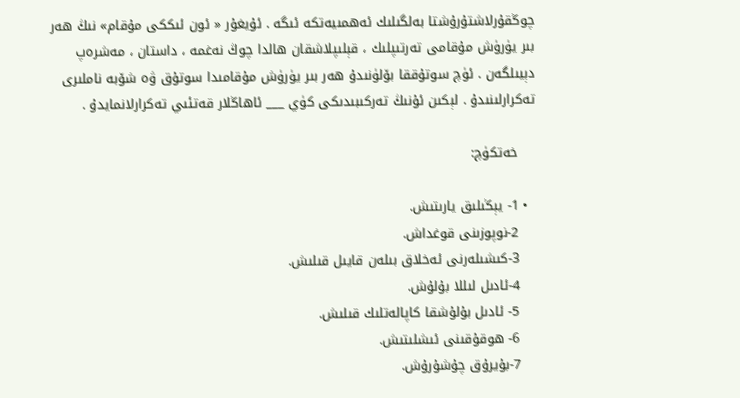چوڭقۇرلاشتۇرۇشتا بەلگىلىك ئەھمىيەتكە ئىگە . ئۇيغۇر « ئون ئىككى مۇقام» نىڭ ھەر بىر يۈرۈش مۇقامى تەرتىپلىك ، قېلىپلاشقان ھالدا چوڭ نەغمە ، داستان ، مەشرەپ دېيىلگەن . ئۈچ سوتۇققا بۆلۈنىدۇ ھەر بىر يۈرۈش مۇقامىدا سوتۇق ۋە شۆبە ناملىرى تەكرارلىنىدۇ . لېكىن ئۇنىڭ تەركىبىدىكى كۈي ___ ئاھاڭلار قەتئىي تەكرارلانمايدۇ .

    خەتكۈچ:

  • 1- يېڭىلىق يارىتىش.
    2-نوپوزىنى قوغداش.
    3-كىشىلەرنى ئەخلاق بىلەن قايىل قىلىش.
    4-ئادىل لىللا بۇلۇش.
    5- ئادىل بۇلۇشقا كاپالەتلىك قىلىش.
    6- ھوقۇقىنى ئىشلىتىش.
    7-بۇيرۇق چۇشۇرۇش.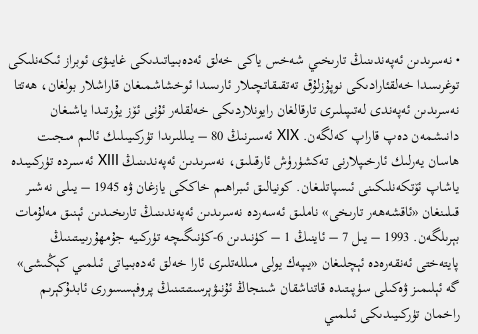• نەسرىدىن ئەپەندىنىڭ تارىخىي شەخس ياكى خەلق ئەدەبىياتىدىكى غايىۋى ئوبراز ئىكەنلىكى توغرىسدا خەلقئارادىكى نوپۇزلۇق تەتقىقاتچىلار ئارىسدا ئوخشاشمىغان قاراشلار بولغان، ھەتتا نەسرىدىن ئەپەندى لەتىپىلىرى تارقالغان رايونلاردىكى خەلقلەر ئۇنى ئۆز يۇرتىدا ياشىغان دانىشمەن دەپ قاراپ كەلگەن. XIX ئەسىرنىڭ 80 – يىللىرىدا تۈركىيىلىك ئالىم مىجىت ھاسان يەرلىك ئارخىپلارنى تەكشۈرۈش ئارقىلىق، نەسرىدىن ئەپەندىنىڭ XIII ئەسىردە تۈركىيىدە ياشاپ ئۆتكەنلىكىنى ئىسپاتلىغان. كونيالىق ئىبراھىم خاككى يازغان ۋە 1945 – يىلى نەشىر قىلىنغان «ئاقشەھەر تارىخى» ناملىق ئەسەردە نەسرىدىن ئەپەندىنىڭ تارىخىدىن ئېنىق مەلۇمات بېرىلگەن. 1993 – يىل 7 – ئاينىڭ 1 – كۈنىدىن 6-كۈنىگىچە تۈركىيە جۇمھۇرىيىتىنىڭ پايتەختى ئەنقەرەدە ئېچلىغان «يىپەك يولى مىللەتلىرى ئارا خەلق ئەدەبىياتى ئىلمىي كېڭىشى» گە ئېلىمىز ۋەكىلى سۈپىتىدە قاتناشقان شىنجاڭ ئۇنىۋېرسىتىتىنىڭ پروفېسسورى ئابدۇكېرىم راخمان تۈركىيىدىكى ئىلمىي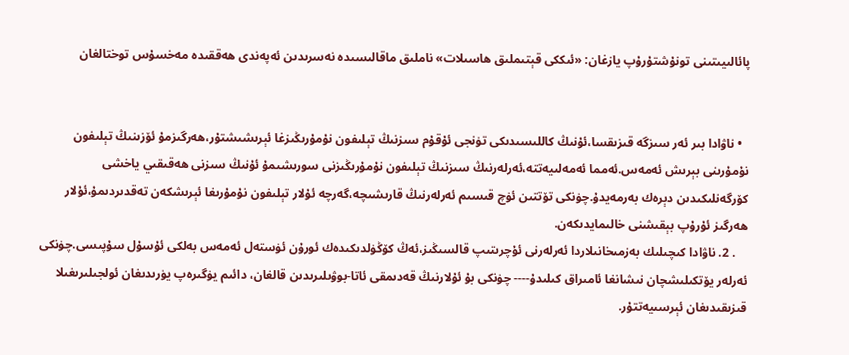پائالىيىتىنى تونۇشتۇرۇپ يازغان: «ئىككى قېتىملىق ھاسىلات» ناملىق ماقالىسىدە نەسرىدىن ئەپەندى ھەققىدە مەخسۇس توختالغان


  • ناۋادا بىر ئەر سىزگە قىزىقسا،ئۇنىڭ كاللىسىدىكى تۈنجى ئۇقۇم سىزنىڭ تېلىفون نۇمۇرىڭىزغا ئېرىشىشتۇر،ھەرگىزمۇ ئۆزىنىڭ تېلىفون نۇمۇرىنى بېرىش ئەمەس.ئەمما ئەمەلىيەتتە،ئەرلەرنىڭ سىزنىڭ تېلىفون نۇمۇرىڭىزنى سورىشىمۇ ئۇنىڭ سىزنى ھەقىقىي ياخشى كۆرگەنلىكىدىن دېرەك بەرمەيدۇ.چۈنكى تۆتتىن ئۈچ قىسىم ئەرلەرنىڭ قارىشىچە،گەرچە ئۇلار تېلىفون نۇمۇرىغا ئېرىشكەن تەقدىردىمۇ،ئۇلار ھەرگىز ئۇرۇپ بېقىشنى خالىمايدىكەن.
    . 2. ناۋادا كىچىلىك بەزمىخانىلاردا ئەرلەرنى ئۇچرىتىپ قالسىڭىز،ئەڭ كۆڭۈلدىكىدەك ئورۇن ئۈستەل ئەمەس بەلكى ئۇسۇل سۇپىسى.چۈنكى ئەرلەر يۆتكىلىشچان نىشانغا ئامىراق كىلىدۇ---- چۈنكى بۇ ئۇلارنىڭ قەدىمقى ئاتا-بوۋىلىرىدىن قالغان، دائىم يۈگىرەپ يۈرىدىغان ئولجىلىرىغىلا قىزىقىدىغان ئېرسىيەتتۇر.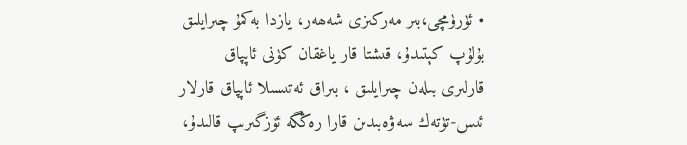• ئۈرۈمچى،بىر مەركىزى شەھەر، يازدا بەكمۇ چىرايلىق بۇلۇپ كېتىدۇ، قىشتا قار ياغقان كۈنى ئاپپاق قارلىرى بىلەن چىرايلىق ، بىراق ئەتىسىلا ئاپپاق قارلار ئىس-تۈتەك سەۋەبىدىن قارا رەڭگە ئۆزگىرىپ قالىدۇ،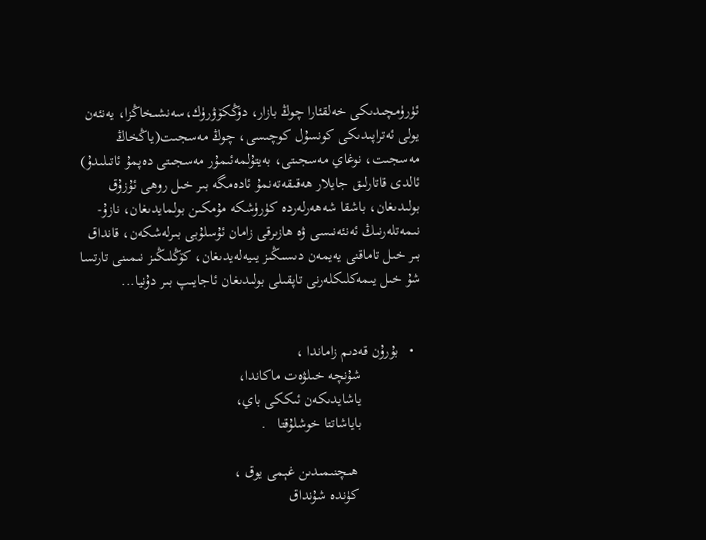ئۈرۈمچىدىكى خەلقئارا چوڭ بازار، دۆڭكۆۋرۈك،سەنشىخاڭزا، يەنئەن يولى ئەتراپىدىكى كونسۇل كوچىسى، چوڭ مەسجىت(ياڭخاڭ مەسجىت، نوغاي مەسجىتى، بەيتۇلمەئىمۇر مەسجىتى دەپمۇ ئاتىلىدۇ) ئالدى قاتارلىق جايلار ھەقىقەتەنمۇ ئادەمگە بىر خىل روھى ئۇزۇق بولىدىغان، باشقا شەھەرلەردە كۈرۈشكە مۇمكىن بولمايدىغان، نازۇ- نىمەتلەرنىڭ ئەنئەنىسى ۋە ھازىرقى زامان ئۇسلۇبى بىرلەشكەن، قانداق بىر خىل تاماقنى يەيمەن دىسىڭىز يىيەلەيدىغان، كۆڭلىڭىز نىمىنى تارتسا شۇ خىل يىمەكلىكلەرنى تاپقىلى بولىدىغان ئاجايىپ بىر دۇنيا...


  •   بۇرۇن قەدىم زاماندا ،
                شۇنچە خىلۋەت ماكاندا،
                ياشايدىكەن ئىككى باي،
                باياشاتتا خوشلۇقتا   .

                 ھىچنىمىدىن غېمى يوق ،
                 كۈندە شۇنداق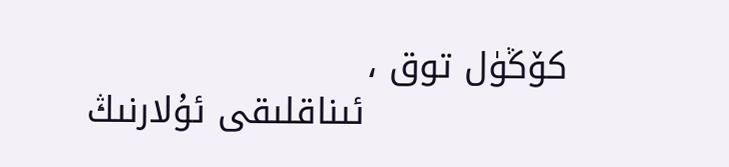كۆڭۈل توق ،
                 ئىناقلىقى ئۇلارنىڭ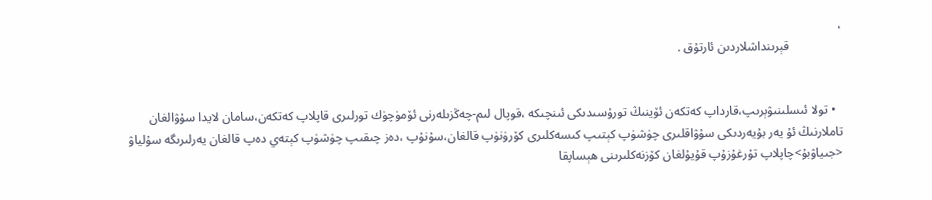،
                 قېرىنداشلاردىن ئارتۇق .


  • تولا ئىسلىنىۋېرىپ،قارداپ كەتكەن ئۆينىڭ تورۇسىدىكى ئىنچىكە ،قوپال لىم-چەڭزىلەرنى ئۆمۈچۈك تورلىرى قاپلاپ كەتكەن،سامان لايدا سۇۋالغان تاملارنىڭ ئۇ يەر بۇيەردىكى سۇۋاقلىرى چۈشۈپ كېتىپ كىسەكلىرى كۆرۈنۈپ قالغان،سۇنۇپ ،دەز چىقىپ چۈشۈپ كېتەي دەپ قالغان يەرلىرىگە سۇلياۋ <جىياۋبۇ>چاپلاپ تۇرغۇزۇپ قۇيۇلغان كۆزنەكلىرىنى ھېساپقا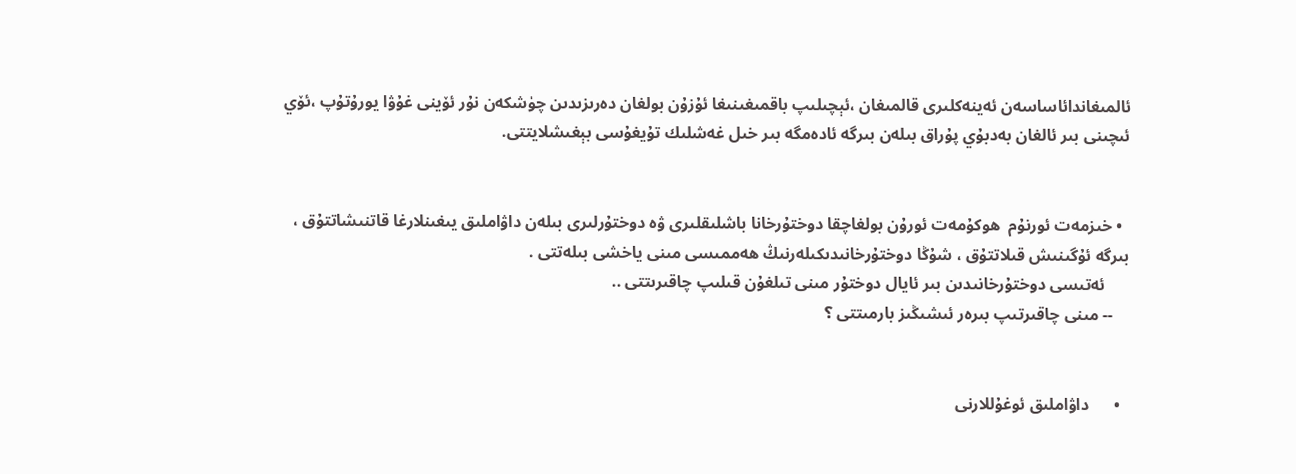ئالمىغاندائاساسەن ئەينەكلىرى قالمىغان ،ئېچىلىپ باقمىغىنىغا ئۇزۇن بولغان دەرىزىدىن چۈشكەن نۇر ئۆينى غۇۋا يورۇتۇپ ،ئۆي ئىچىنى بىر ئالغان بەدبۇي پۇراق بىلەن بىرگە ئادەمگە بىر خىل غەشلىك تۇيغۇسى بېغىشلايتتى.


  • خىزمەت ئورنۇم  ھوكۇمەت ئورۇن بولغاچقا دوختۇرخانا باشلىقلىرى ۋە دوختۇرلىرى بىلەن داۋاملىق يىغىنلارغا قاتنىشاتتۇق ، بىرگە ئۇگىنىش قىلاتتۇق ، شۇڭا دوختۇرخانىدىكىلەرنىڭ ھەممىسى مىنى ياخشى بىلەتتى .
      ئەتىسى دوختۇرخانىدىن بىر ئايال دوختۇر مىنى تىلغۇن قىلىپ چاقىرىتتى ..
    -- مىنى چاقىرتىپ بىرەر ئىشىڭىز بارمىتتى ؟


  •      داۋاملىق ئوغۇللارنى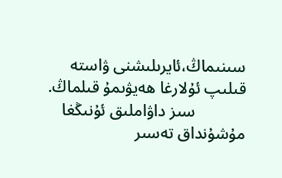سىنىماڭ،ئايرىلىشنى ۋاستە قىلىپ ئۇلارغا ھەيۋىمۇ قىلماڭ.
            سىز داۋاملىق ئۇنىڭغا مۇشۇنداق تەسىر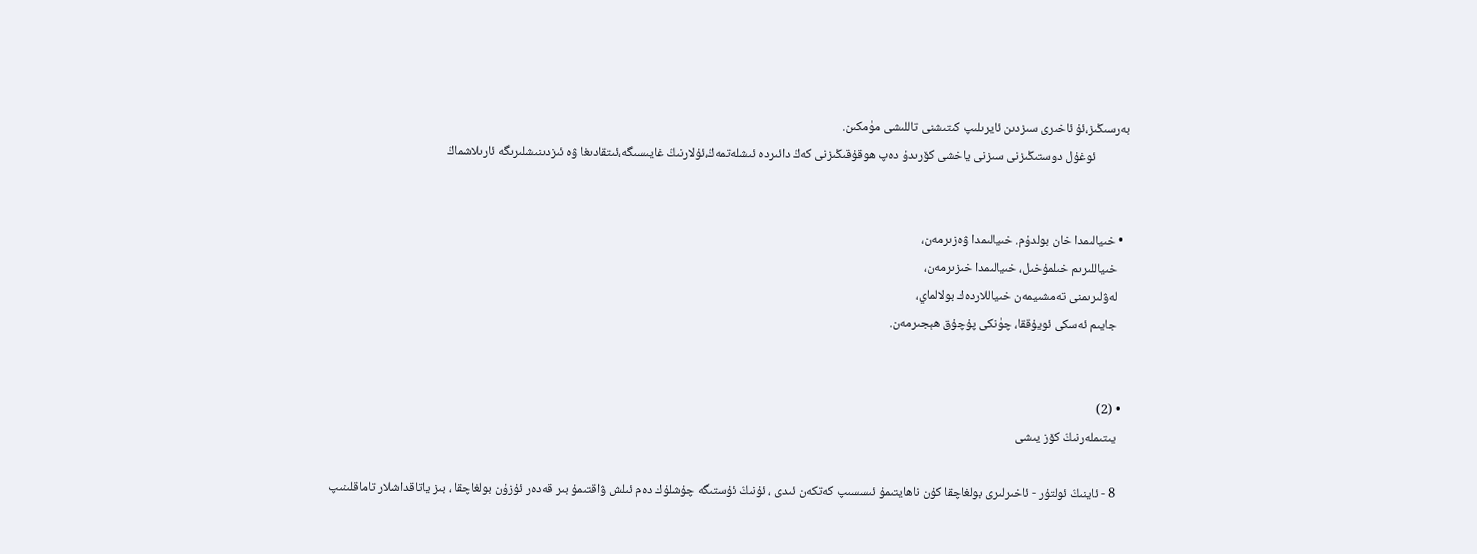بەرسىڭىز،ئۇ ئاخىرى سىزدىن ئايرىلىپ كىتىشنى تاللىشى مۈمكىن.
            ئوغۇل دوستىڭىزنى سىزنى ياخشى كۆرىدۇ دەپ ھوقۇقىڭىزنى كەڭ دائىردە ئىشلەتمەڭ،ئۇلارنىڭ غايىسىگە،ئىتقادىغا ۋە ئىزدىنىشلىرىگە ئارىلاشماڭ


  • خىيالىمدا خان بولدۇم. خىيالىمدا ۋەزىرمەن،
    خىياللىرىم خىلمۇخىل، خىيالىمدا خىزىرمەن،
    لەۋلىرىمنى تەمشىيمەن خىياللاردەك بولالماي،
    جايىم ئەسكى ئويۇققا، چۈنكى پۇچۇق ھېجىرمەن.


  • (2)
    يىتىملەرنىڭ كۆز يىشى

    8 - ئاينىڭ ئولتۇر - ئاخىرلىرى بولغاچقا كۇن ناھايتىمۇ ئىسسىپ كەتكەن ئىدى ، ئۇنىڭ ئۇستىگە چۇشلۇك دەم ئىلش ۋاقتىمۇ بىر قەدەر ئۇزۇن بولغاچقا ، بىز ياتاقداشلار تاماقلىنىپ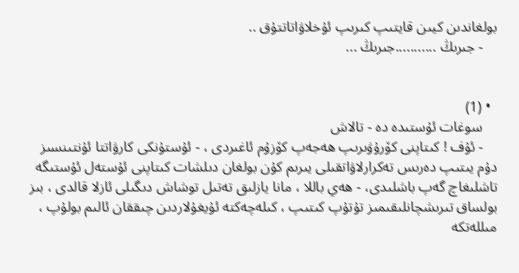بولغاندىن كيىن قايتىپ كىرىپ ئۇخلاۋاتاتتۇق ..
    - جىرىڭ ...........جىرىڭ ...


  • (1)
    سوغات ئۇستىدە دە - تالاش
    - ئۇف ! كىتاپنى كۆرۇۋىرىپ ھەجەپ كۆزۇم ئاغىردى ، - ئۇستۇنكى كارۋاتتا ئۇنتىنسىز دۇم يىتىپ دەرىس تەكرارلاۋاتقىلى يىرىم كۇن بولغان دىلشات كىتاپنى ئۇستەل ئۇستىگە تاشلىغاچ گەپ باشلىدى، - ھەي باللا ، مانا يازلىق تەتىل توشاش دىگىلى ئازلا قالدى ، بىز بولساق تىرىشچانلىقىمىز تۇتۇپ كىتىپ ، كىلەچەكتە ئۇيغۇلاردىن چىققان ئالىم بولۇپ ، مىللەتكە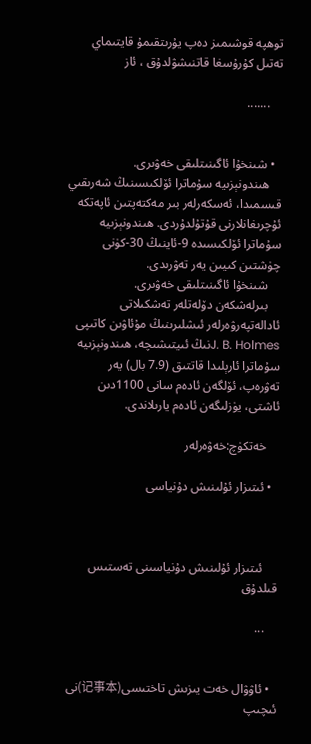توھپە قوشىمىز دەپ يۇرىتقىمۇ قايتىماي تەتىل كۇرۇسغا قاتنىشۋلدۇق ، ئاز

    .......


  • شىنخۇا ئاگىنىتلىقى خەۋىرى.
    ھىندونېزىيە سۇماترا ئۆلكىسىنىڭ شەرىقىي قىسمىدا، ئەسكەرلەر بىر مەكتەپتىن ئاپەتكە ئۇچرىغانلارنى قۇتۇلدۇردى. ھىندونېزىيە سۇماترا ئۆلكىسىدە 9-ئاينىڭ 30-كۈنى چۈشتىن كىيىن يەر تەۋرىدى.
    شىنخۇا ئاگىنىتلىقى خەۋىرى.
    بىرلەشكەن دۆلەتلەر تەشكىلاتى ئادالەتپەرۋەرلەر ئىشلىرىنىڭ مۇئاۋىن كاتىپى J. B. Holmesنىڭ ئىيتىشىچە، ھىندونېزىيە سۇماترا ئارېلىدا قاتتىق (7.9 بال) يەر تەۋرەپ، ئۆلگەن ئادەم سانى 1100دىن ئاشتى، يۈزلىگەن ئادەم يارىلاندى.

    خەتكۈچ:خەۋەرلەر

  • ئىتىزار ئۇلىنىش دۇنياسى



     ئىتىزار ئۇلىنىش دۇنياسىنى تەستىس قىلدۇق

    ...


  • ئاۋۋال خەت يىزىش تاختىسى(记事本)نى ئىچىپ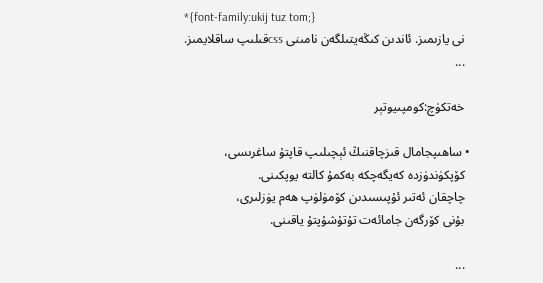*{font-family:ukij tuz tom;}
    نى يازىمىز. ئاندىن كىڭەيتىلگەن نامىنى cssقىلىپ ساقلايمىز.
    ...

    خەتكۈچ:كومپىيوتېر

  • ساھىپجامال قىزچاقنىڭ ئېچىلىپ قاپتۇ ساغرىسى،
    كۆپكۈندۈزدە كەيگەچكە بەكمۇ كالتە يوپكىنى.
    چاچقان ئەتىر ئۇپىسىدىن كۆمۈلۈپ ھەم يۈزلىرى،
    بۇنى كۆرگەن جامائەت تۇتۇشۇپتۇ ياقىنى.

    ...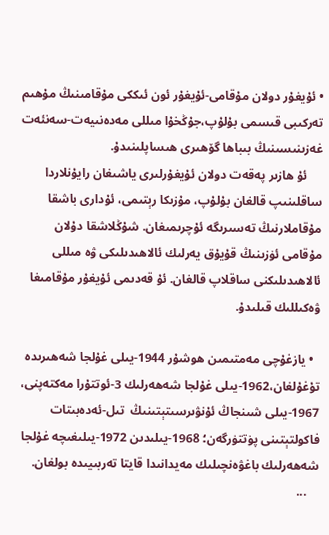• ئۇيغۇر دولان مۇقامى-ئۇيغۇر ئون ئىككى مۇقامىنىڭ مۇھىم تەركىبى قىسمى بۇلۇپ،جۇڭخۇا مىللى مەدەنىيەت-سەنئەت غەزىنىسىنىڭ بىباھا گۆھىرى ھىساپلىنىدۇ.
     ئۇ ھازىر پەقەت دولان ئۇيغۇرلىرى ياشىغان رايۇنلاردا ساقلىنىپ قالغان بۇلۇپ، مۇزىكا رېتىمى، ئۇدارى باشقا مۇقاملارنىڭ تەسىرىگە ئۇچرىمىغان. شۇڭلاشقا دۇلان مۇقامى ئۈزىنىڭ قۇيۇق يەرلىك ئالاھىدىلىكى ۋە مىللى ئالاھىدىلىكنى ساقلاپ قالغان. ئۇ قەدىمى ئۇيغۇر مۇقامىغا ۋەكىللىك قىلىدۇ.

  • يازغۇچى مەمتىمىن ھوشۇر 1944-يىلى غۇلجا شەھىرىدە تۇغۇلغان،1962-يىلى غۇلجا شەھەرلىك 3-ئوتتۇرا مەكتەپنى، 1967-يىلى شىنجاڭ ئۇنۋىرسىتېتىنىڭ  تىل-ئەدەبىتات فاكولتېتىنى پۈتتۈرگەن؛ 1968-يىلىدىن 1972-يىلىغىچە غۇلجا شەھەرلىك باغۋەنچىلىك مەيدانىدا قايتا تەربىيىدە بولغان.
    ...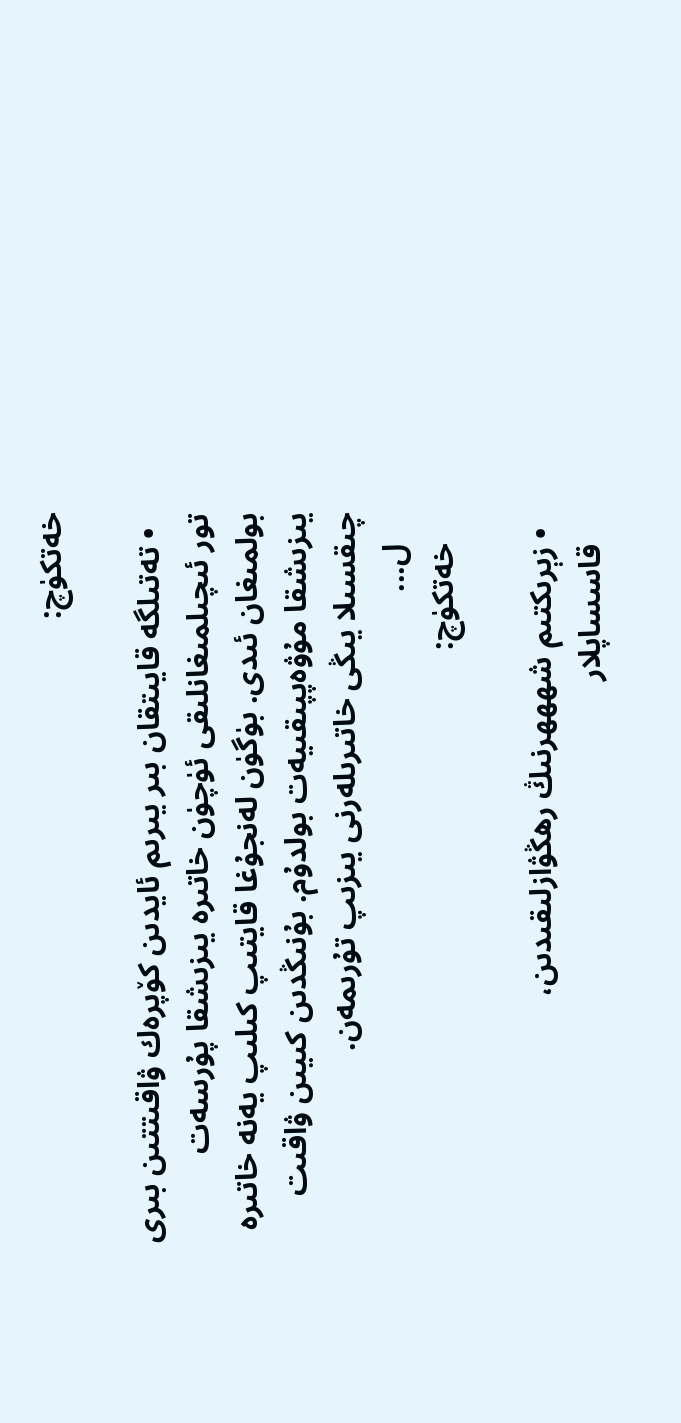خەتكۈچ:

  • تەتىلگە قايىتقان بىر يىرىم ئايدىن كۆپرەك ۋاقىتتىن بىرى تور ئىچىلمىغانلىقى ئۈچۈن خاتىرە يىزىشقا پۇرسەت بولمىغان ئىدى. بۈگۈن لەنجۇغا قايتىپ كىلىپ يەنە خاتىرە يىزىشقا مۇۋەپپىقىيەت بولدۇم. بۇنىڭدىن كىيىن ۋاقىت چىقسىلا يىڭى خاتىرىلەرنى يىزىپ تۇرىمەن.
    ل...
    خەتكۈچ:

  • زېرىكتىم شهههرنىڭ رهڭۋازلىقىدىن،
    قاسساپلار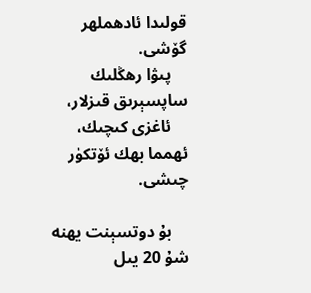قولىدا ئادهملهر گۆشى.
    پىۋا رهڭلىك ساپسېرىق قىزلار،
    ئاغزى كىچىك، ئهمما بهك ئۆتكۈر چىشى.

    بۇ دوتسېنت يهنه شۇ 20 يىل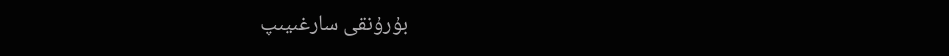بۇرۇنقى سارغىيىپ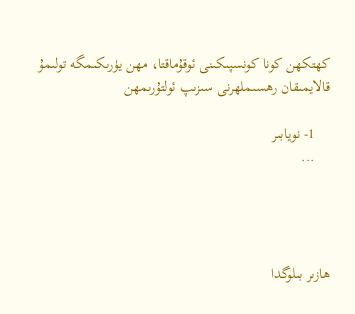كهتكهن كونا كونسپىكىنى ئوقۇماقتا، مهن يۈرىكىمگه تولىمۇ قالايمىقان رهسىملهرنى سىزىپ ئولتۇرىمهن

    1- نويابىر
    ...




ھازىر بىلوگدا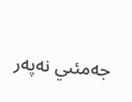جەمئىي نەپەر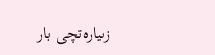زىيارەتچى بار